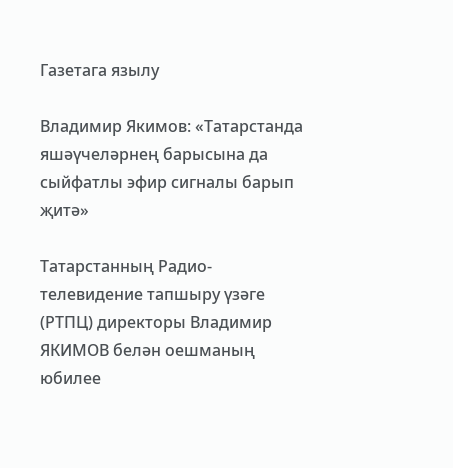Газетага язылу

Владимир Якимов: «Татарстанда яшәүчеләрнең барысына да сыйфатлы эфир сигналы барып җитә»

Татарстанның Радио-телевидение тапшыру үзәге (РТПЦ) директоры Владимир ЯКИМОВ белән оешманың юбилее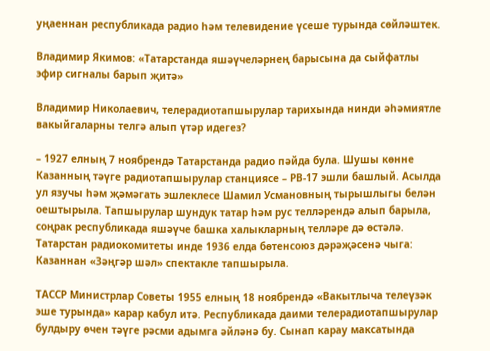уңаеннан республикада радио һәм телевидение үсеше турында сөйләштек.

Владимир Якимов: «Татарстанда яшәүчеләрнең барысына да сыйфатлы эфир сигналы барып җитә»

Владимир Николаевич, телерадиотапшырулар тарихында нинди әһәмиятле вакыйгаларны телгә алып үтәр идегез?

– 1927 елның 7 ноябрендә Татарстанда радио пәйда була. Шушы көнне Казанның тәүге радиотапшырулар станциясе – РВ-17 эшли башлый. Асылда ул язучы һәм җәмәгать эшлеклесе Шамил Усмановның тырышлыгы белән оештырыла. Тапшырулар шундук татар һәм рус телләрендә алып барыла, соңрак республикада яшәүче башка халыкларның телләре дә өстәлә. Татарстан радиокомитеты инде 1936 елда бөтенсоюз дәрәҗәсенә чыга: Казаннан «Зәңгәр шәл» спектакле тапшырыла.

ТАССР Министрлар Советы 1955 елның 18 ноябрендә «Вакытлыча телеүзәк эше турында» карар кабул итә. Республикада даими телерадиотапшырулар булдыру өчен тәүге рәсми адымга әйләнә бу. Сынап карау максатында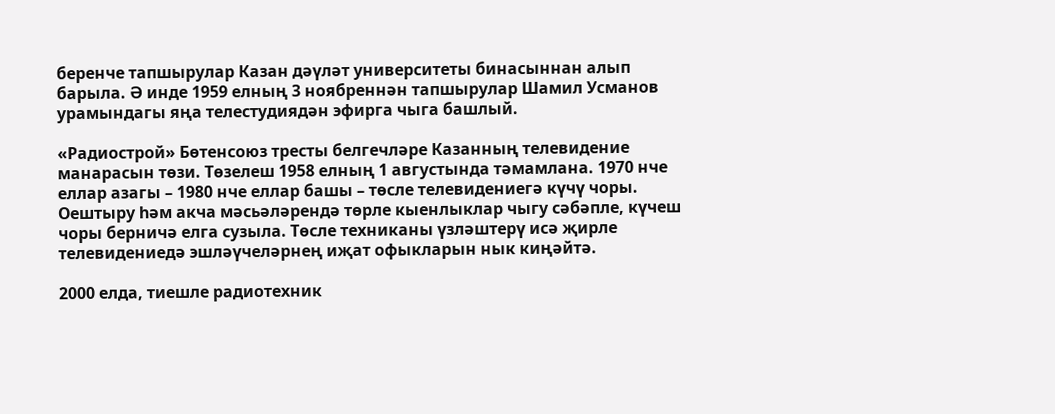беренче тапшырулар Казан дәүләт университеты бинасыннан алып барыла. Ә инде 1959 елның 3 ноябреннән тапшырулар Шамил Усманов урамындагы яңа телестудиядән эфирга чыга башлый.

«Радиострой» Бөтенсоюз тресты белгечләре Казанның телевидение манарасын төзи. Төзелеш 1958 елның 1 августында тәмамлана. 1970 нче еллар азагы – 1980 нче еллар башы – төсле телевидениегә күчү чоры. Оештыру һәм акча мәсьәләрендә төрле кыенлыклар чыгу сәбәпле, күчеш чоры берничә елга сузыла. Төсле техниканы үзләштерү исә җирле телевидениедә эшләүчеләрнең иҗат офыкларын нык киңәйтә.

2000 елда, тиешле радиотехник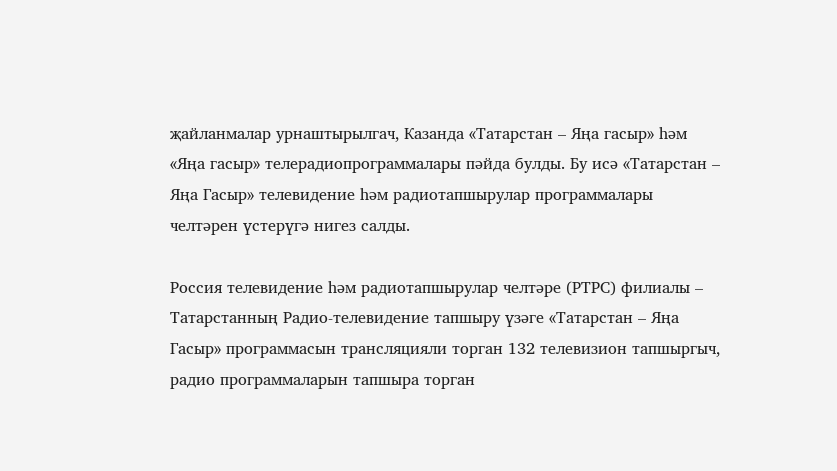җайланмалар урнаштырылгач, Казанда «Татарстан – Яңа гасыр» һәм «Яңа гасыр» телерадиопрограммалары пәйда булды. Бу исә «Татарстан – Яңа Гасыр» телевидение һәм радиотапшырулар программалары челтәрен үстерүгә нигез салды.

Россия телевидение һәм радиотапшырулар челтәре (РТРС) филиалы – Татарстанның Радио-телевидение тапшыру үзәге «Татарстан – Яңа Гасыр» программасын трансляцияли торган 132 телевизион тапшыргыч, радио программаларын тапшыра торган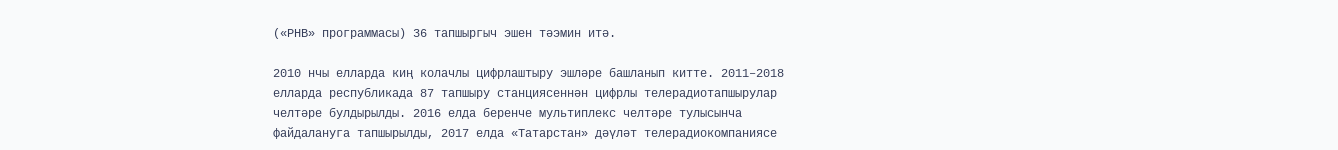(«РНВ» программасы) 36 тапшыргыч эшен тәэмин итә.

2010 нчы елларда киң колачлы цифрлаштыру эшләре башланып китте. 2011–2018 елларда республикада 87 тапшыру станциясеннән цифрлы телерадиотапшырулар челтәре булдырылды. 2016 елда беренче мультиплекс челтәре тулысынча файдалануга тапшырылды, 2017 елда «Татарстан» дәүләт телерадиокомпаниясе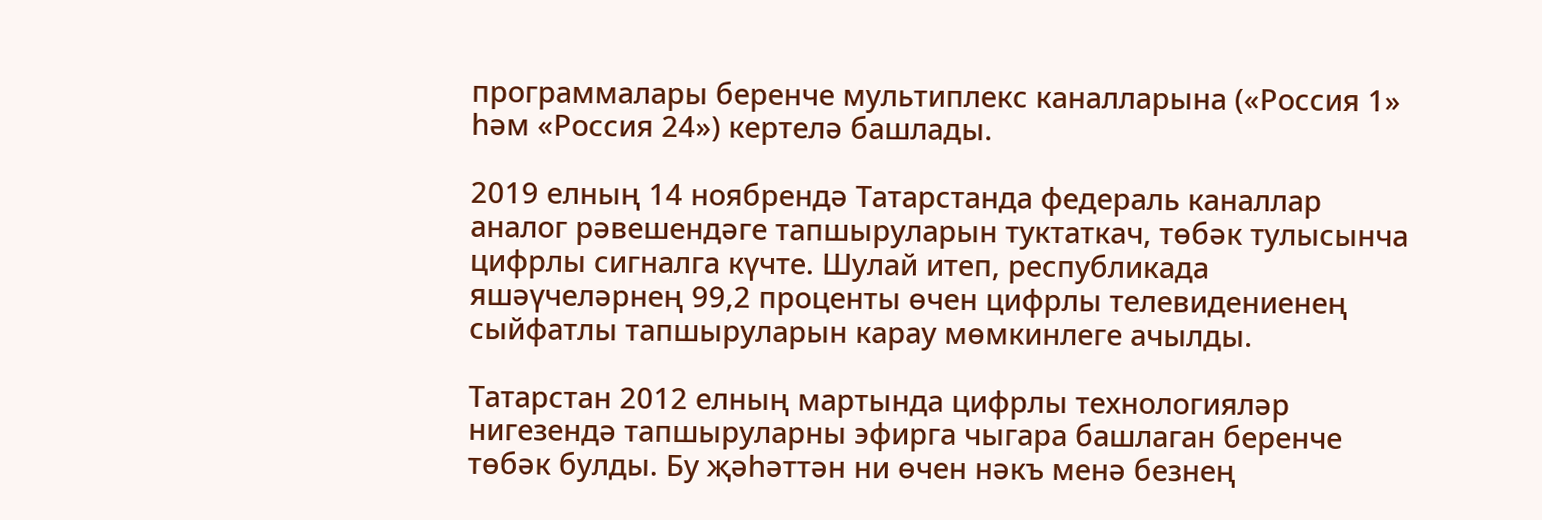программалары беренче мультиплекс каналларына («Россия 1» һәм «Россия 24») кертелә башлады.

2019 елның 14 ноябрендә Татарстанда федераль каналлар аналог рәвешендәге тапшыруларын туктаткач, төбәк тулысынча цифрлы сигналга күчте. Шулай итеп, республикада яшәүчеләрнең 99,2 проценты өчен цифрлы телевидениенең сыйфатлы тапшыруларын карау мөмкинлеге ачылды.

Татарстан 2012 елның мартында цифрлы технологияләр нигезендә тапшыруларны эфирга чыгара башлаган беренче төбәк булды. Бу җәһәттән ни өчен нәкъ менә безнең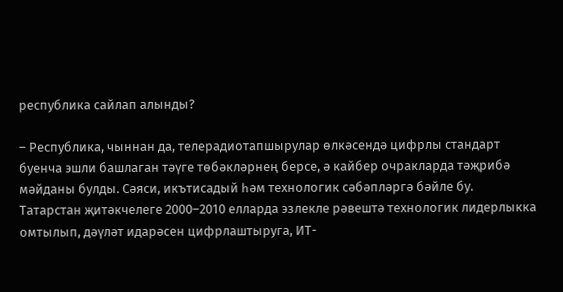республика сайлап алынды?

– Республика, чыннан да, телерадиотапшырулар өлкәсендә цифрлы стандарт буенча эшли башлаган тәүге төбәкләрнең берсе, ә кайбер очракларда тәҗрибә мәйданы булды. Сәяси, икътисадый һәм технологик сәбәпләргә бәйле бу. Татарстан җитәкчелеге 2000–2010 елларда эзлекле рәвештә технологик лидерлыкка омтылып, дәүләт идарәсен цифрлаштыруга, ИТ-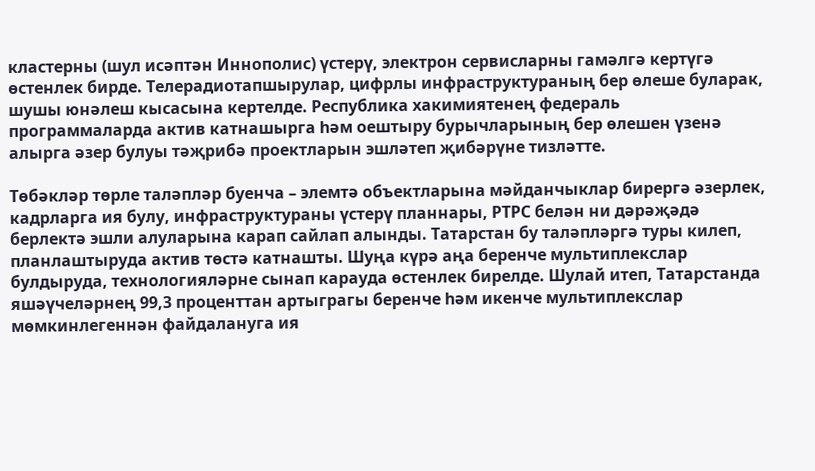кластерны (шул исәптән Иннополис) үстерү, электрон сервисларны гамәлгә кертүгә өстенлек бирде. Телерадиотапшырулар, цифрлы инфраструктураның бер өлеше буларак, шушы юнәлеш кысасына кертелде. Республика хакимиятенең федераль программаларда актив катнашырга һәм оештыру бурычларының бер өлешен үзенә алырга әзер булуы тәҗрибә проектларын эшләтеп җибәрүне тизләтте.

Төбәкләр төрле таләпләр буенча – элемтә объектларына мәйданчыклар бирергә әзерлек, кадрларга ия булу, инфраструктураны үстерү планнары, РТРС белән ни дәрәҗәдә берлектә эшли алуларына карап сайлап алынды. Татарстан бу таләпләргә туры килеп, планлаштыруда актив төстә катнашты. Шуңа күрә аңа беренче мультиплекслар булдыруда, технологияләрне сынап карауда өстенлек бирелде. Шулай итеп, Татарстанда яшәүчеләрнең 99,3 проценттан артыграгы беренче һәм икенче мультиплекслар мөмкинлегеннән файдалануга ия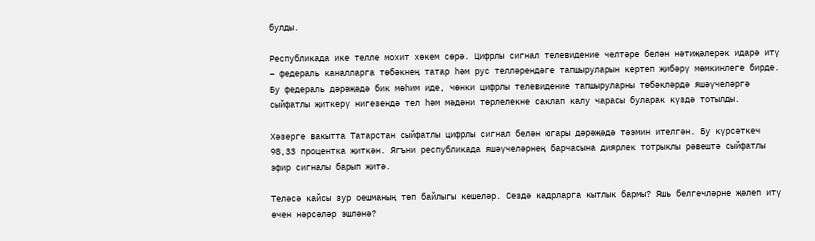булды.

Республикада ике телле мохит хөкем сөрә. Цифрлы сигнал телевидение челтәре белән нәтиҗәлерәк идарә итү – федераль каналларга төбәкнең татар һәм рус телләрендәге тапшыруларын кертеп җибәрү мөмкинлеге бирде. Бу федераль дәрәҗәдә бик мөһим иде, чөнки цифрлы телевидение тапшыруларны төбәкләрдә яшәүчеләргә сыйфатлы җиткерү нигезендә тел һәм мәдәни төрлелекне саклап калу чарасы буларак күздә тотылды.

Хәзерге вакытта Татарстан сыйфатлы цифрлы сигнал белән югары дәрәҗәдә тәэмин ителгән. Бу күрсәткеч 98,33 процентка җиткән. Ягъни республикада яшәүчеләрнең барчасына диярлек тотрыклы рәвештә сыйфатлы эфир сигналы барып җитә.

Теләсә кайсы зур оешманың төп байлыгы кешеләр. Сездә кадрларга кытлык бармы? Яшь белгечләрне җәлеп итү өчен нәрсәләр эшләнә?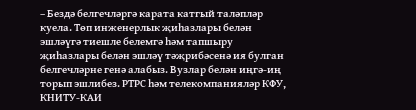– Бездә белгечләргә карата катгый таләпләр куела. Төп инженерлык җиһазлары белән эшләүгә тиешле белемгә һәм тапшыру җиһазлары белән эшләү тәҗрибәсенә ия булган белгечләрне генә алабыз. Вузлар белән иңгә-иң торып эшлибез. РТРС һәм телекомпанияләр КФУ, КНИТУ-КАИ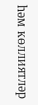һәм көллиятләр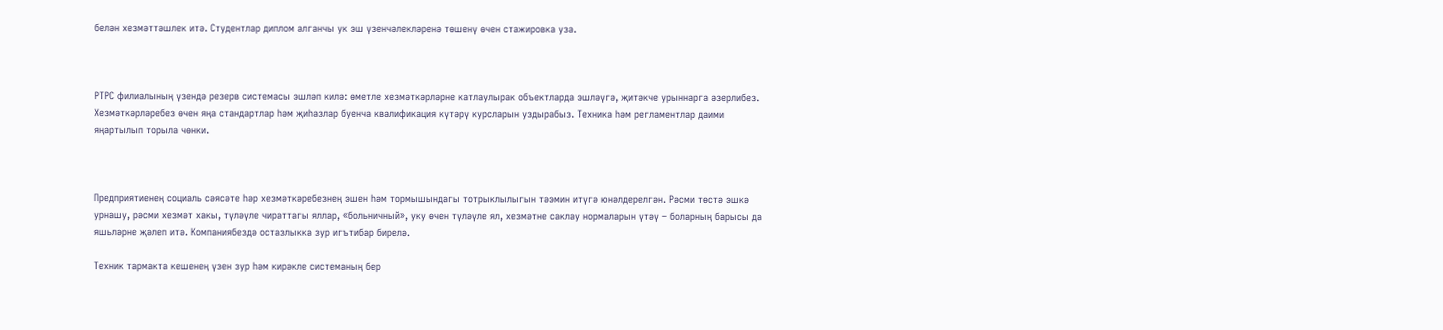белән хезмәттәшлек итә. Студентлар диплом алганчы ук эш үзенчәлекләренә төшенү өчен стажировка уза.



РТРС филиалының үзендә резерв системасы эшләп килә: өметле хезмәткәрләрне катлаулырак объектларда эшләүгә, җитәкче урыннарга әзерлибез. Хезмәткәрләребез өчен яңа стандартлар һәм җиһазлар буенча квалификация күтәрү курсларын уздырабыз. Техника һәм регламентлар даими яңартылып торыла чөнки.



Предприятиенең социаль сәясәте һәр хезмәткәребезнең эшен һәм тормышындагы тотрыклылыгын тәэмин итүгә юнәлдерелгән. Рәсми төстә эшкә урнашу, рәсми хезмәт хакы, түләүле чираттагы яллар, «больничный», уку өчен түләүле ял, хезмәтне саклау нормаларын үтәү – боларның барысы да яшьләрне җәлеп итә. Компаниябездә остазлыкка зур игътибар бирелә.

Техник тармакта кешенең үзен зур һәм кирәкле системаның бер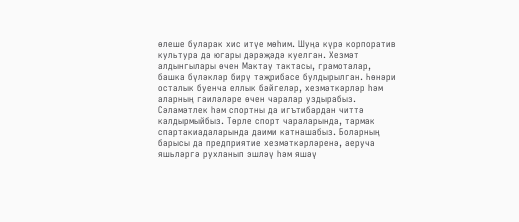өлеше буларак хис итүе мөһим. Шуңа күрә корпоратив культура да югары дәрәҗәдә куелган. Хезмәт алдынгылары өчен Мактау тактасы, грамоталар, башка бүләкләр бирү тәҗрибәсе булдырылган. Һөнәри осталык буенча еллык бәйгеләр, хезмәткәрләр һәм аларның гаиләләре өчен чаралар уздырабыз. Сәламәтлек һәм спортны да игътибардан читтә калдырмыйбыз. Төрле спорт чараларында, тармак спартакиадаларында даими катнашабыз. Боларның барысы да предприятие хезмәткәрләренә, аеруча яшьләргә рухланып эшләү һәм яшәү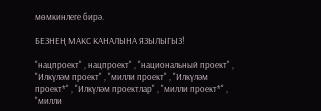мөмкинлеге бирә.

БЕЗНЕҢ МАКС КАНАЛЫНА ЯЗЫЛЫГЫЗ!

"нацпроект" , нацпроект" , "национальный проект" , "Илкүләм проект" , "милли проект" , "Илкүләм проект*" , "Илкүләм проектлар" , "милли проект*" , "милли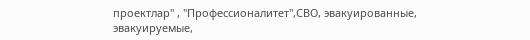проектлар" , "Профессионалитет",СВО, эвакуированные, эвакуируемые,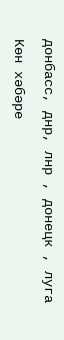донбасс, днр, лнр , донецк , луга

Көн хәбәре